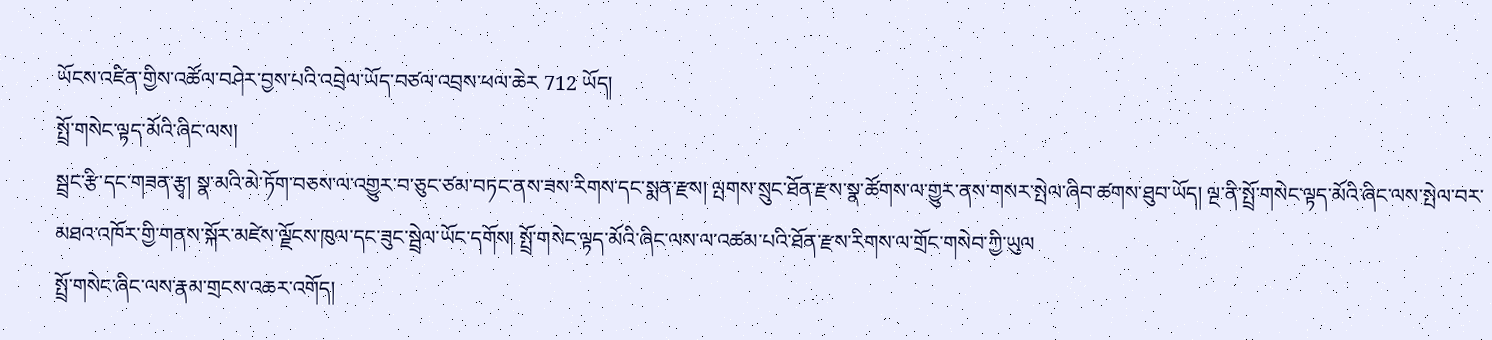ཡོངས་འཛིན་གྱིས་འཚོལ་བཤེར་བྱས་པའི་འབྲེལ་ཡོད་བཙལ་འབྲས་ཕལ་ཆེར 712 ཡོད།
སྤྲོ་གསེང་ལྟད་མོའི་ཞིང་ལས།
སྦྲང་རྩི་དང་གཟན་རྩྭ། སྣ་མའི་མེ་ཏོག་བཅས་ལ་འགྱུར་བ་ཅུང་ཙམ་བཏང་ནས་ཟས་རིགས་དང་སྨན་རྫས། ལྤགས་སྲུང་ཐོན་རྫས་སྣ་ཚོགས་ལ་གྱུར་ནས་གསར་སྤེལ་ཞིབ་ཚགས་ཐུབ་ཡོད། ལྔ་ནི་སྤྲོ་གསེང་ལྟད་མོའི་ཞིང་ལས་སྤེལ་བར་མཐའ་འཁོར་གྱི་གནས་སྐོར་མཛེས་ལྗོངས་ཁུལ་དང་ཟུང་སྦྲེལ་ཡོང་དགོས། སྤྲོ་གསེང་ལྟད་མོའི་ཞིང་ལས་ལ་འཚམ་པའི་ཐོན་རྫས་རིགས་ལ་གྲོང་གསེབ་ཀྱི་ཡུལ
སྤྲོ་གསེང་ཞིང་ལས་རྣམ་གྲངས་འཆར་འགོད།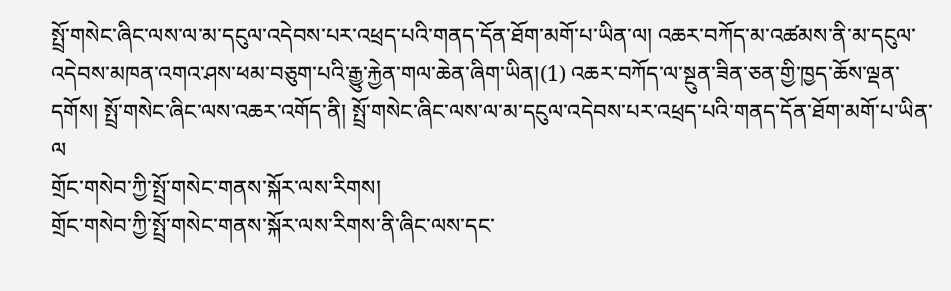སྤྲོ་གསེང་ཞིང་ལས་ལ་མ་དངུལ་འདེབས་པར་འཕྲད་པའི་གནད་དོན་ཐོག་མགོ་པ་ཡིན་ལ། འཆར་བཀོད་མ་འཚམས་ནི་མ་དངུལ་འདེབས་མཁན་འགའ་ཤས་ཕམ་བཅུག་པའི་རྒྱུ་རྐྱེན་གལ་ཆེན་ཞིག་ཡིན།(1) འཆར་བཀོད་ལ་སྔུན་ཟིན་ཅན་གྱི་ཁྱད་ཆོས་ལྡན་དགོས། སྤྲོ་གསེང་ཞིང་ལས་འཆར་འགོད་ནི། སྤྲོ་གསེང་ཞིང་ལས་ལ་མ་དངུལ་འདེབས་པར་འཕྲད་པའི་གནད་དོན་ཐོག་མགོ་པ་ཡིན་ལ
གྲོང་གསེབ་ཀྱི་སྤྲོ་གསེང་གནས་སྐོར་ལས་རིགས།
གྲོང་གསེབ་ཀྱི་སྤྲོ་གསེང་གནས་སྐོར་ལས་རིགས་ནི་ཞིང་ལས་དང་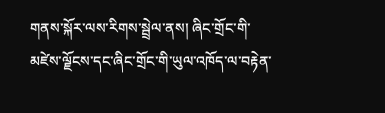གནས་སྐོར་ལས་རིགས་སྦྲེལ་ནས། ཞིང་གྲོང་གི་མཛེས་ལྗོངས་དང་ཞིང་གྲོང་གི་ཡུལ་འཁོད་ལ་བརྟེན་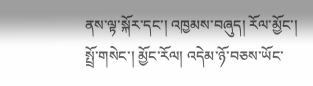ནས་ལྟ་སྐོར་དང་། འཁྱམས་བཞུད། རོལ་མྱོང་། སྤྲོ་གསེང་། མྱོང་རོལ། འདེམ་ཉོ་བཅས་ཡོང་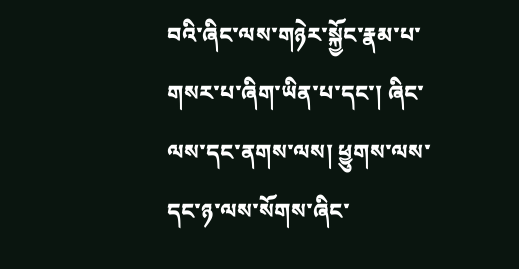བའི་ཞིང་ལས་གཉེར་སྐྱོང་རྣམ་པ་གསར་པ་ཞིག་ཡིན་པ་དང་། ཞིང་ལས་དང་ནགས་ལས། ཕྱུགས་ལས་དང་ཉ་ལས་སོགས་ཞིང་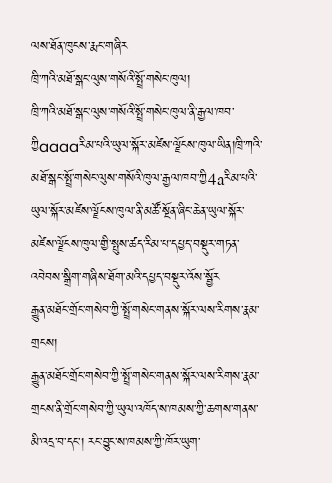ལས་ཐོན་ཁུངས་རྨང་གཞིར
ཁྲི་ཀའི་མཐོ་སྒང་ལུས་གསོའི་སྤྲོ་གསེང་ཁུལ།
ཁྲི་ཀའི་མཐོ་སྒང་ལུས་གསོའི་སྤྲོ་གསེང་ཁུལ་ནི་རྒྱལ་ཁབ་ཀྱིaaaaརིམ་པའི་ཡུལ་སྐོར་མཛེས་ལྗོངས་ཁུལ་ཡིན།ཁྲི་ཀའི་མཐོ་སྒང་སྤྲོ་གསེང་ལུས་གསོའི་ཁུལ་རྒྱལ་ཁབ་ཀྱི4aརིམ་པའི་ཡུལ་སྐོར་མཛེས་ལྗོངས་ཁུལ་ནི་མཚོ་སྔོན་ཞིང་ཆེན་ཡུལ་སྐོར་མཛེས་ལྗོངས་ཁུལ་གྱི་སྤུས་ཚད་རིམ་པ་དཔྱད་བསྡུར་གཏན་འབེབས་སྒྲིག་གཞིས་ཐོག་མའི་དཔྱད་བསྡུར་འོས་སྦྱོར
རྒྱུན་མཐོང་གྲོང་གསེབ་ཀྱི་སྤྲོ་གསེང་གནས་སྐོར་ལས་རིགས་རྣམ་གྲངས།
རྒྱུན་མཐོང་གྲོང་གསེབ་ཀྱི་སྤྲོ་གསེང་གནས་སྐོར་ལས་རིགས་རྣམ་གྲངས་ནི་གྲོང་གསེབ་ཀྱི་ཡུལ་འཁོད་ས་ཁམས་ཀྱི་ཆགས་གནས་མི་འདྲ་བ་དང་། རང་བྱུང་ས་ཁམས་ཀྱི་ཁོར་ཡུག་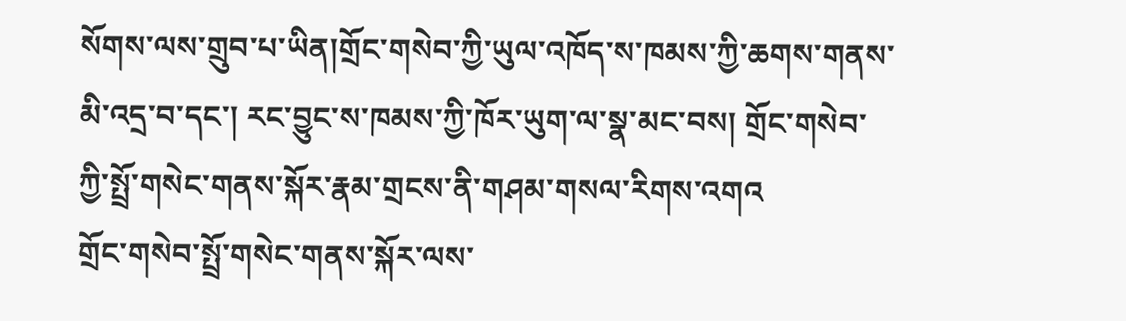སོགས་ལས་གྲུབ་པ་ཡིན།གྲོང་གསེབ་ཀྱི་ཡུལ་འཁོད་ས་ཁམས་ཀྱི་ཆགས་གནས་མི་འདྲ་བ་དང་། རང་བྱུང་ས་ཁམས་ཀྱི་ཁོར་ཡུག་ལ་སྣ་མང་བས། གྲོང་གསེབ་ཀྱི་སྤྲོ་གསེང་གནས་སྐོར་རྣམ་གྲངས་ནི་གཤམ་གསལ་རིགས་འགའ
གྲོང་གསེབ་སྤྲོ་གསེང་གནས་སྐོར་ལས་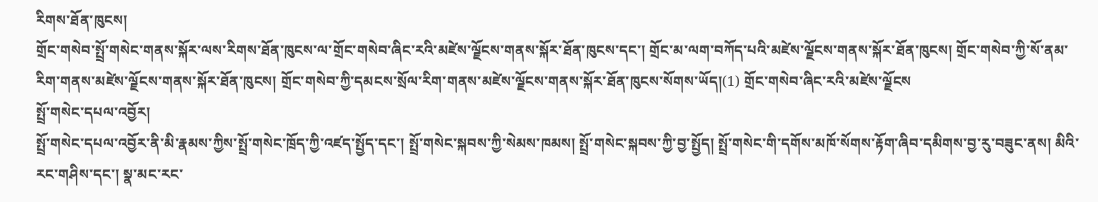རིགས་ཐོན་ཁུངས།
གྲོང་གསེབ་སྤྲོ་གསེང་གནས་སྐོར་ལས་རིགས་ཐོན་ཁུངས་ལ་གྲོང་གསེབ་ཞིང་རའི་མཛེས་ལྗོངས་གནས་སྐོར་ཐོན་ཁུངས་དང་། གྲོང་མ་ལག་བཀོད་པའི་མཛེས་ལྗོངས་གནས་སྐོར་ཐོན་ཁུངས། གྲོང་གསེབ་ཀྱི་སོ་ནམ་རིག་གནས་མཛེས་ལྗོངས་གནས་སྐོར་ཐོན་ཁུངས། གྲོང་གསེབ་ཀྱི་དམངས་སྲོལ་རིག་གནས་མཛེས་ལྗོངས་གནས་སྐོར་ཐོན་ཁུངས་སོགས་ཡོད།(1) གྲོང་གསེབ་ཞིང་རའི་མཛེས་ལྗོངས
སྤྲོ་གསེང་དཔལ་འབྱོར།
སྤྲོ་གསེང་དཔལ་འབྱོར་ནི་མི་རྣམས་ཀྱིས་སྤྲོ་གསེང་ཁྲོད་ཀྱི་འཛད་སྤྱོད་དང་། སྤྲོ་གསེང་སྐབས་ཀྱི་སེམས་ཁམས། སྤྲོ་གསེང་སྐབས་ཀྱི་བྱ་སྤྱོད། སྤྲོ་གསེང་གི་དགོས་མཁོ་སོགས་རྟོག་ཞིབ་དམིགས་བྱ་རུ་བཟུང་ནས། མིའི་རང་གཤིས་དང་། སྣ་མང་རང་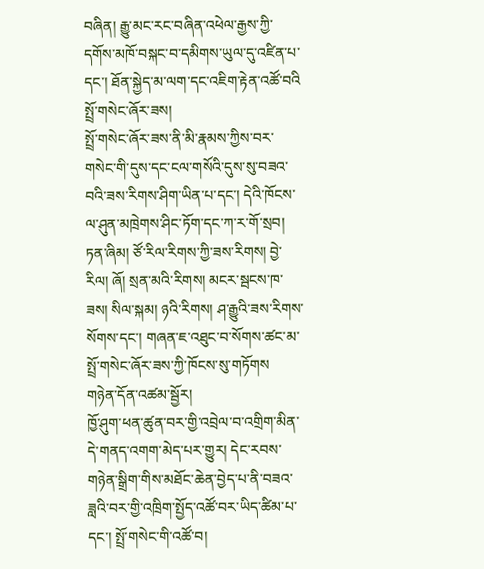བཞིན། རྒྱུ་མང་རང་བཞིན་འཕེལ་རྒྱས་ཀྱི་དགོས་མཁོ་བསྐང་བ་དམིགས་ཡུལ་དུ་འཛིན་པ་དང་། ཐོན་སྐྱེད་མ་ལག་དང་འཇིག་རྟེན་འཚོ་བའི
སྤྲོ་གསེང་ཞོར་ཟས།
སྤྲོ་གསེང་ཞོར་ཟས་ནི་མི་རྣམས་ཀྱིས་བར་གསེང་གི་དུས་དང་ངལ་གསོའི་དུས་སུ་བཟའ་བའི་ཟས་རིགས་ཤིག་ཡིན་པ་དང་། དེའི་ཁོངས་ལ་ཤུན་མཁྲེགས་ཤིང་ཏོག་དང་ཀ་ར་གོ་སྲབ། ཏན་ཞིམ། ཙོ་རིལ་རིགས་ཀྱི་ཟས་རིགས། བྱེ་རིལ། ཞོ། སྲན་མའི་རིགས། མངར་སྦངས་ཁ་ཟས། སིལ་སྐམ། ཉའི་རིགས། ཤ་རྒྱུའི་ཟས་རིགས་སོགས་དང་། གཞན་ཇ་འཐུང་བ་སོགས་ཚང་མ་སྤྲོ་གསེང་ཞོར་ཟས་ཀྱི་ཁོངས་སུ་གཏོགས
གཉེན་དོན་འཚམ་སྦྱོར།
ཁྱོ་ཤུག་ཕན་ཚུན་བར་གྱི་འབྲེལ་བ་འགྲིག་མིན་དེ་གནད་འགག་མེད་པར་གྱུར། དེང་རབས་གཉེན་སྒྲིག་གིས་མཐོང་ཆེན་བྱེད་པ་ནི་བཟའ་ཟླའི་བར་གྱི་འཁྲིག་སྤྱོད་འཚོ་བར་ཡིད་ཚིམ་པ་དང་། སྤྲོ་གསེང་གི་འཚོ་བ།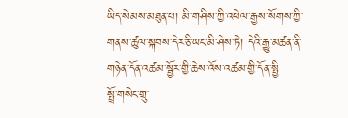ཡིད་སེམས་མཐུན་པ། མི་གཤིས་ཀྱི་འཕེལ་རྒྱས་སོགས་ཀྱི་གནས་ཚུལ་སྐབས་དེར་ཅི་ཡང་མི་ཤེས་ཏེ། དེའི་རྒྱུ་མཚན་ནི་གཉེན་དོན་འཚམ་སྦྱོར་གྱི་ཆེས་འོས་འཚམ་གྱི་དོན་སྤྱི
སྤྲོ་གསེང་གྲུ་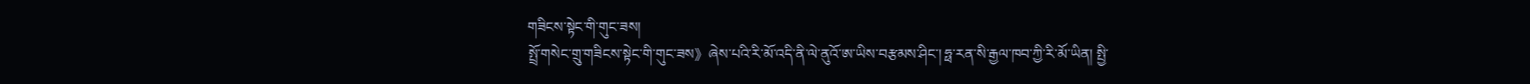གཟིངས་སྟེང་གི་གུང་ཟས།
སྤྲོ་གསེང་གྲུ་གཟིངས་སྟེང་གི་གུང་ཟས》ཞེས་པའི་རི་མོ་འདི་ནི་ལེ་ནུའོ་ཨ་ཡིས་བརྩམས་ཤིང་། ཧྥ་རན་སི་རྒྱལ་ཁབ་ཀྱི་རི་མོ་ཡིན། སྤྱི་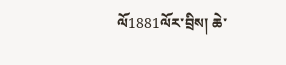ལོ1881ལོར་བྲིས། ཆེ་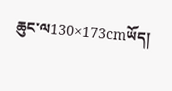ཆུང་ལ130×173cmཡོད།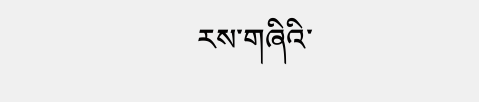རས་གཞིའི་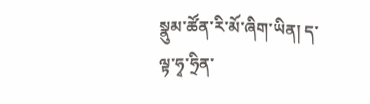སྣུམ་ཚོན་རི་མོ་ཞིག་ཡིན། ད་ལྟ་ཧྭ་ཧྲིན་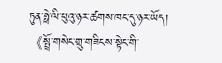ཏུན་ཧྥེ་ལི་ཕུའུ་ཉར་ཚགས་ཁང་དུ་ཉར་ཡོད།《སྤྲོ་གསེང་གྲུ་གཟིངས་སྟེང་གི་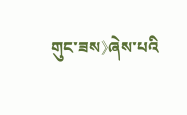གུང་ཟས》ཞེས་པའི